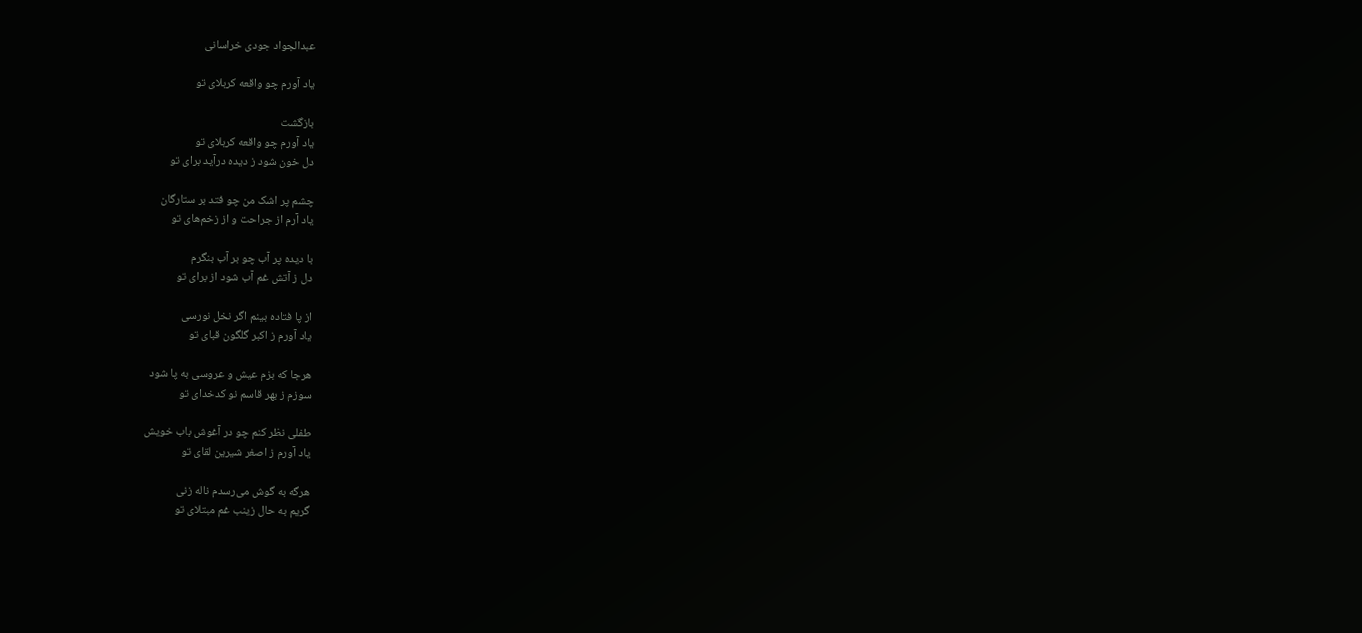عبدالجواد جودی خراسانی

یاد آورم چو واقعه کربلای تو

بازگشت
یاد آورم چو واقعه کربلای تو
دل خون شود ز دیده درآید برای تو

چشم پر اشک من چو فتد بر ستارگان
یاد آرم از جراحت و از زخم‌های تو

با دیده پر آب چو بر آب بنگرم
دل ز آتش غم آب شود از برای تو

از پا فتاده بینم اگر نخل نورسی
یاد آورم ز اکبر گلگون قبای تو

هرجا که بزم عیش و عروسی به پا شود
سوزم ز بهر قاسم نو کدخدای تو

طفلی نظر کنم چو در آغوش باب خویش
یاد آورم ز اصغر شیرین لقای تو

هرگه به گوش می‌رسدم ناله زنی
گریم به حال زینب غم مبتلای تو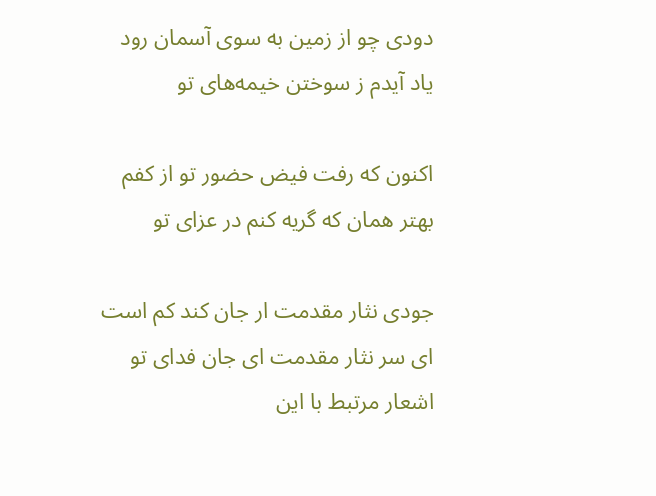دودی چو از زمین به سوی آسمان رود
یاد آیدم ز سوختن خیمه‌های تو

اکنون که رفت فیض حضور تو از کفم
بهتر همان که گریه کنم در عزای تو

جودی نثار مقدمت ار جان کند کم است
ای سر نثار مقدمت ای جان فدای تو
اشعار مرتبط با این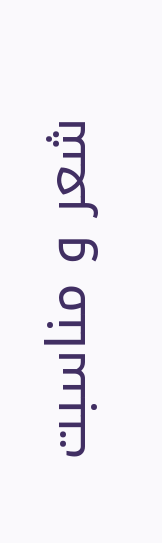شعر و مناسبت